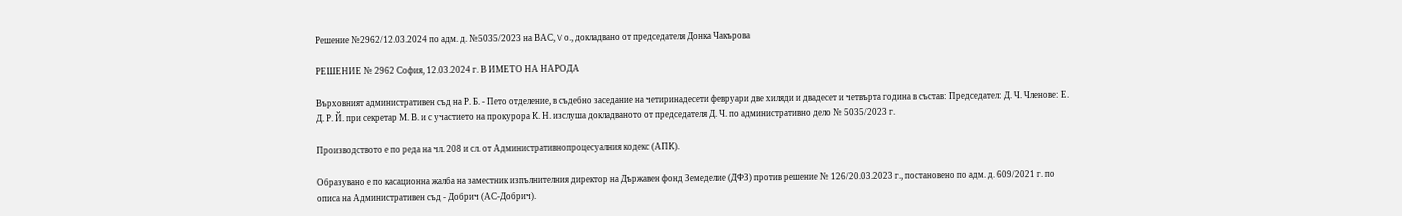Решение №2962/12.03.2024 по адм. д. №5035/2023 на ВАС, V о., докладвано от председателя Донка Чакърова

РЕШЕНИЕ № 2962 София, 12.03.2024 г. В ИМЕТО НА НАРОДА

Върховният административен съд на Р. Б. - Пето отделение, в съдебно заседание на четиринадесети февруари две хиляди и двадесет и четвърта година в състав: Председател: Д. Ч. Членове: Е. Д. Р. Й. при секретар М. В. и с участието на прокурора К. Н. изслуша докладваното от председателя Д. Ч. по административно дело № 5035/2023 г.

Производството е по реда на чл. 208 и сл. от Административнопроцесуалния кодекс (АПК).

Образувано е по касационна жалба на заместник изпълнителния директор на Държавен фонд Земеделие (ДФЗ) против решение № 126/20.03.2023 г., постановено по адм. д. 609/2021 г. по описа на Административен съд - Добрич (АС-Добрич).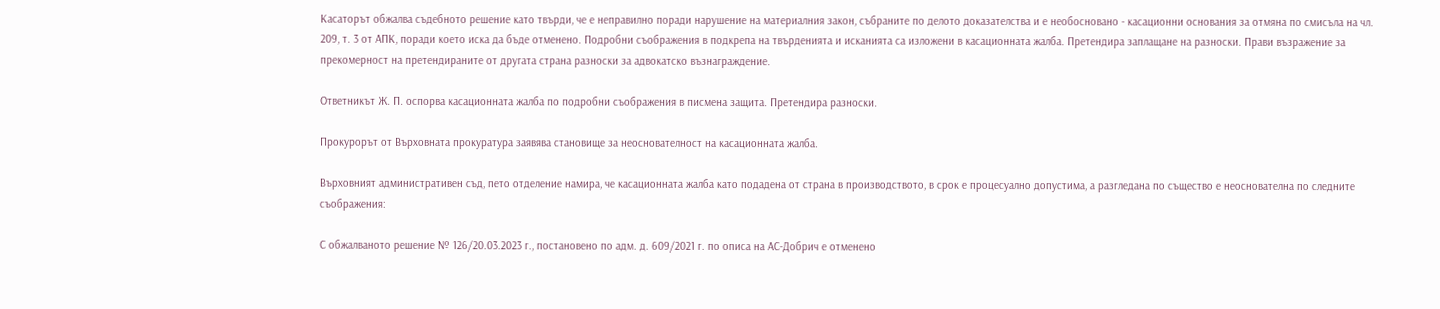Касаторът обжалва съдебното решение като твърди, че е неправилно поради нарушение на материалния закон, събраните по делото доказателства и е необосновано - касационни основания за отмяна по смисъла на чл. 209, т. 3 от АПК, поради което иска да бъде отменено. Подробни съображения в подкрепа на твърденията и исканията са изложени в касационната жалба. Претендира заплащане на разноски. Прави възражение за прекомерност на претендираните от другата страна разноски за адвокатско възнаграждение.

Ответникът Ж. П. оспорва касационната жалба по подробни съображения в писмена защита. Претендира разноски.

Прокурорът от Върховната прокуратура заявява становище за неоснователност на касационната жалба.

Върховният административен съд, пето отделение намира, че касационната жалба като подадена от страна в производството, в срок е процесуално допустима, а разгледана по същество е неоснователна по следните съображения:

С обжалваното решение № 126/20.03.2023 г., постановено по адм. д. 609/2021 г. по описа на АС-Добрич е отменено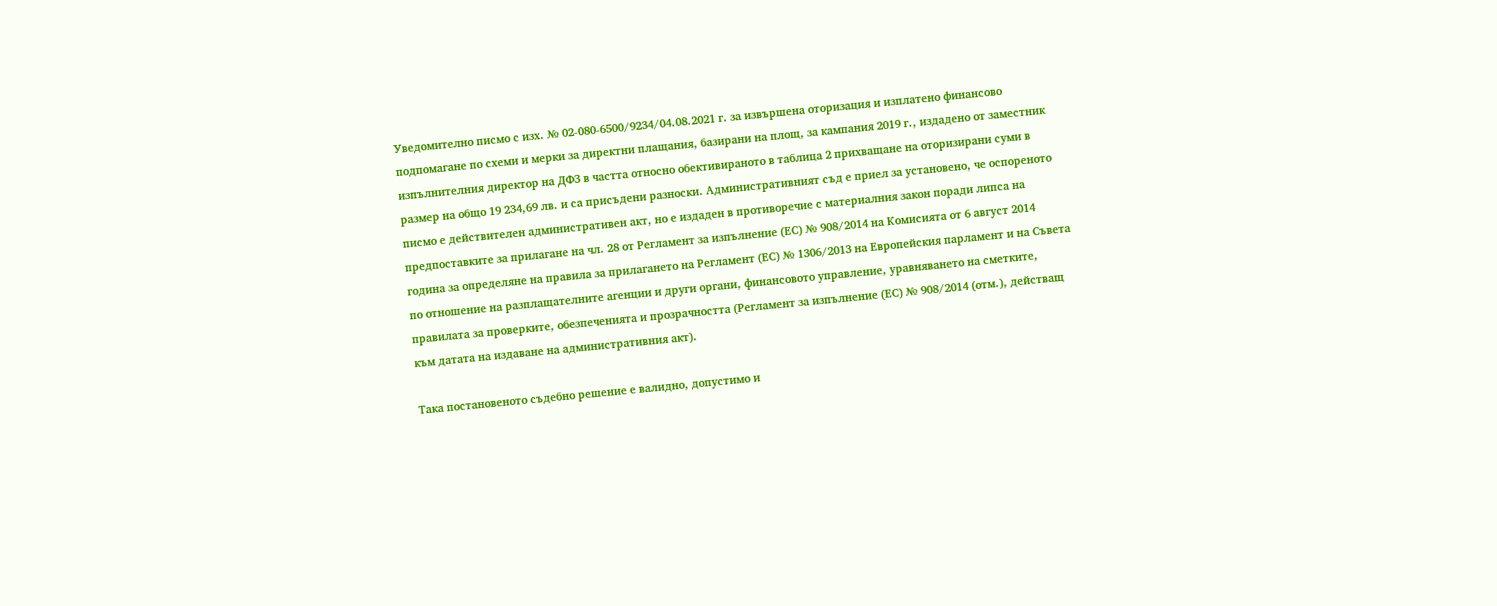Уведомително писмо с изх. № 02-080-6500/9234/04.08.2021 г. за извършена оторизация и изплатено финансово подпомагане по схеми и мерки за директни плащания, базирани на площ, за кампания 2019 г., издадено от заместник изпълнителния директор на ДФЗ в частта относно обективираното в таблица 2 прихващане на оторизирани суми в размер на общо 19 234,69 лв. и са присъдени разноски. Административният съд е приел за установено, че оспореното писмо е действителен административен акт, но е издаден в противоречие с материалния закон поради липса на предпоставките за прилагане на чл. 28 от Регламент за изпълнение (ЕС) № 908/2014 на Комисията от 6 август 2014 година за определяне на правила за прилагането на Регламент (ЕС) № 1306/2013 на Европейския парламент и на Съвета по отношение на разплащателните агенции и други органи, финансовото управление, уравняването на сметките, правилата за проверките, обезпеченията и прозрачността (Регламент за изпълнение (ЕС) № 908/2014 (отм.), действащ към датата на издаване на административния акт).

Така постановеното съдебно решение е валидно, допустимо и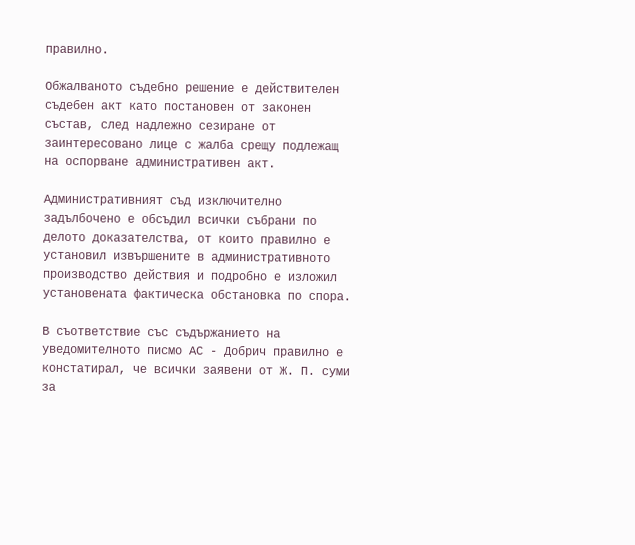правилно.

Обжалваното съдебно решение е действителен съдебен акт като постановен от законен състав, след надлежно сезиране от заинтересовано лице с жалба срещу подлежащ на оспорване административен акт.

Административният съд изключително задълбочено е обсъдил всички събрани по делото доказателства, от които правилно е установил извършените в административното производство действия и подробно е изложил установената фактическа обстановка по спора.

В съответствие със съдържанието на уведомителното писмо АС - Добрич правилно е констатирал, че всички заявени от Ж. П. суми за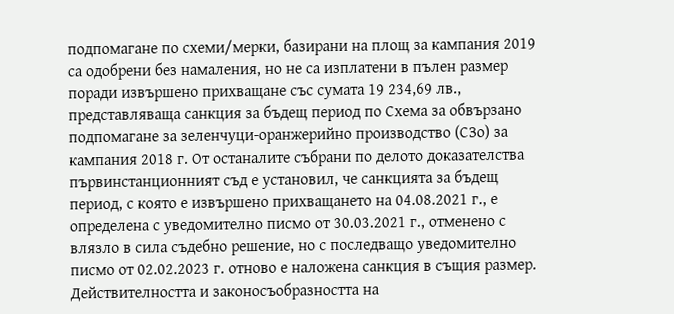подпомагане по схеми/мерки, базирани на площ за кампания 2019 са одобрени без намаления, но не са изплатени в пълен размер поради извършено прихващане със сумата 19 234,69 лв., представляваща санкция за бъдещ период по Схема за обвързано подпомагане за зеленчуци-оранжерийно производство (СЗо) за кампания 2018 г. От останалите събрани по делото доказателства първинстанционният съд е установил, че санкцията за бъдещ период, с която е извършено прихващането на 04.08.2021 г., е определена с уведомително писмо от 30.03.2021 г., отменено с влязло в сила съдебно решение, но с последващо уведомително писмо от 02.02.2023 г. отново е наложена санкция в същия размер. Действителността и законосъобразността на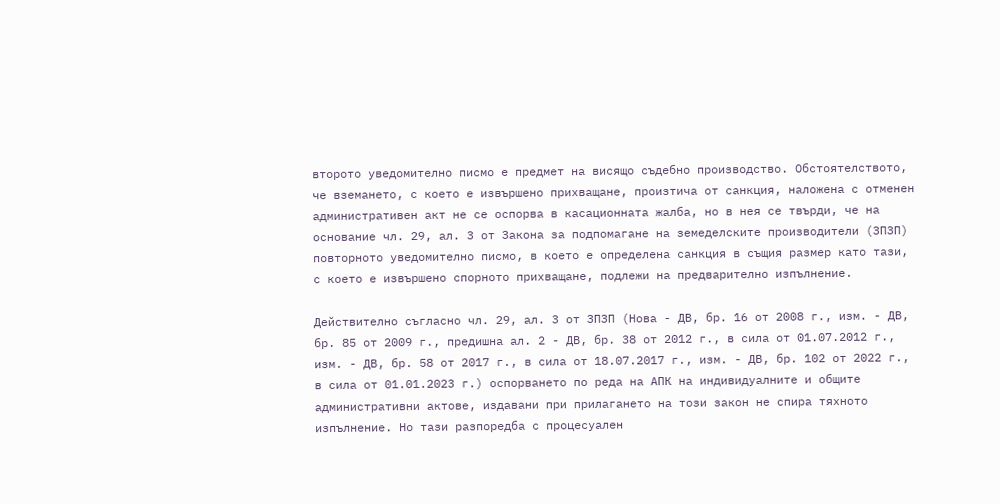второто уведомително писмо е предмет на висящо съдебно производство. Обстоятелството, че вземането, с което е извършено прихващане, произтича от санкция, наложена с отменен административен акт не се оспорва в касационната жалба, но в нея се твърди, че на основание чл. 29, ал. 3 от Закона за подпомагане на земеделските производители (ЗПЗП) повторното уведомително писмо, в което е определена санкция в същия размер като тази, с което е извършено спорното прихващане, подлежи на предварително изпълнение.

Действително съгласно чл. 29, ал. 3 от ЗПЗП (Нова - ДВ, бр. 16 от 2008 г., изм. - ДВ, бр. 85 от 2009 г., предишна ал. 2 - ДВ, бр. 38 от 2012 г., в сила от 01.07.2012 г., изм. - ДВ, бр. 58 от 2017 г., в сила от 18.07.2017 г., изм. - ДВ, бр. 102 от 2022 г., в сила от 01.01.2023 г.) оспорването по реда на АПК на индивидуалните и общите административни актове, издавани при прилагането на този закон не спира тяхното изпълнение. Но тази разпоредба с процесуален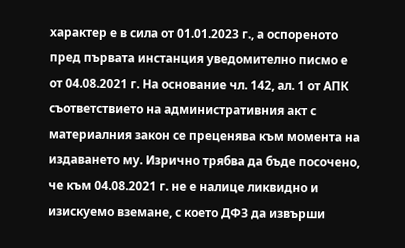характер е в сила от 01.01.2023 г., а оспореното пред първата инстанция уведомително писмо е от 04.08.2021 г. На основание чл. 142, ал. 1 от АПК съответствието на административния акт с материалния закон се преценява към момента на издаването му. Изрично трябва да бъде посочено, че към 04.08.2021 г. не е налице ликвидно и изискуемо вземане, с което ДФЗ да извърши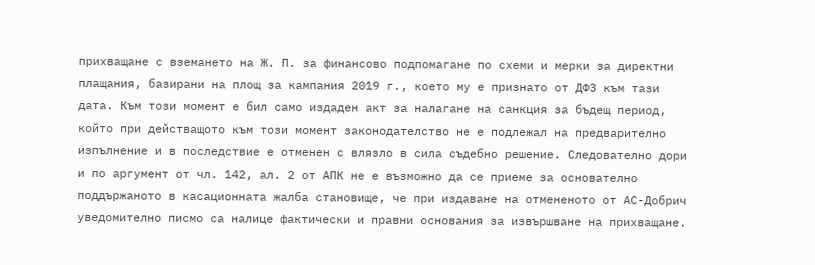прихващане с вземането на Ж. П. за финансово подпомагане по схеми и мерки за директни плащания, базирани на площ за кампания 2019 г., което му е признато от ДФЗ към тази дата. Към този момент е бил само издаден акт за налагане на санкция за бъдещ период, който при действащото към този момент законодателство не е подлежал на предварително изпълнение и в последствие е отменен с влязло в сила съдебно решение. Следователно дори и по аргумент от чл. 142, ал. 2 от АПК не е възможно да се приеме за основателно поддържаното в касационната жалба становище, че при издаване на отмененото от АС-Добрич уведомително писмо са налице фактически и правни основания за извършване на прихващане.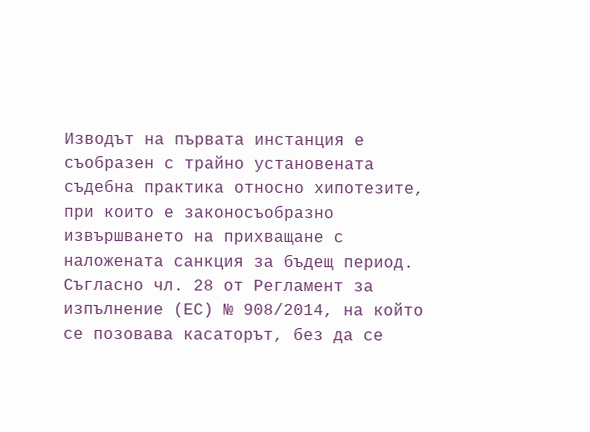Изводът на първата инстанция е съобразен с трайно установената съдебна практика относно хипотезите, при които е законосъобразно извършването на прихващане с наложената санкция за бъдещ период. Съгласно чл. 28 от Регламент за изпълнение (ЕС) № 908/2014, на който се позовава касаторът, без да се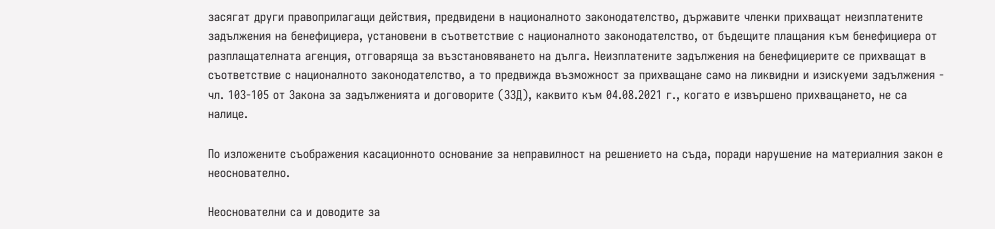засягат други правоприлагащи действия, предвидени в националното законодателство, държавите членки прихващат неизплатените задължения на бенефициера, установени в съответствие с националното законодателство, от бъдещите плащания към бенефициера от разплащателната агенция, отговаряща за възстановяването на дълга. Неизплатените задължения на бенефициерите се прихващат в съответствие с националното законодателство, а то предвижда възможност за прихващане само на ликвидни и изискуеми задължения - чл. 103-105 от Закона за задълженията и договорите (ЗЗД), каквито към 04.08.2021 г., когато е извършено прихващането, не са налице.

По изложените съображения касационното основание за неправилност на решението на съда, поради нарушение на материалния закон е неоснователно.

Неоснователни са и доводите за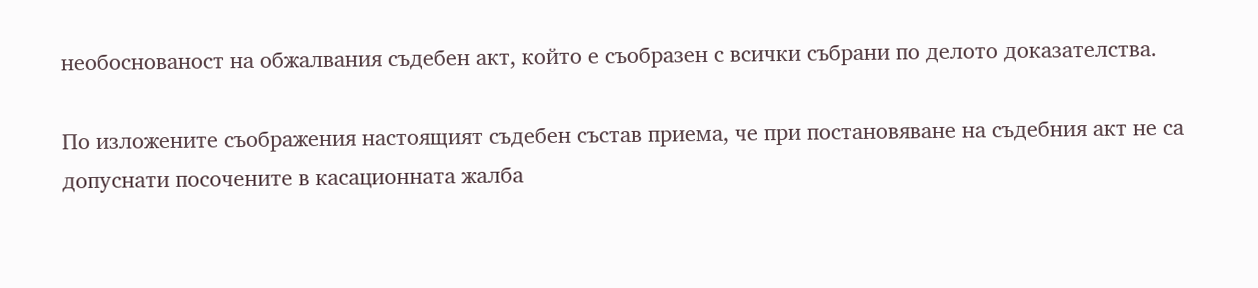необоснованост на обжалвания съдебен акт, който е съобразен с всички събрани по делото доказателства.

По изложените съображения настоящият съдебен състав приема, че при постановяване на съдебния акт не са допуснати посочените в касационната жалба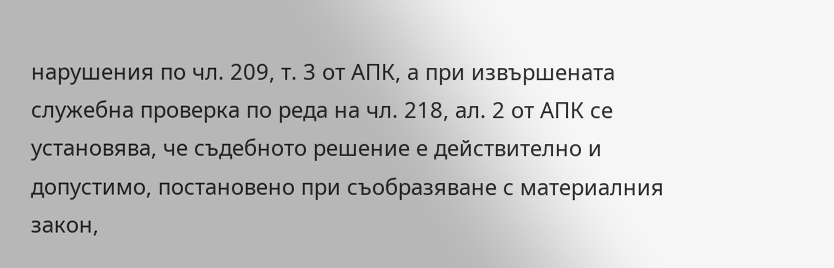нарушения по чл. 209, т. 3 от АПК, а при извършената служебна проверка по реда на чл. 218, ал. 2 от АПК се установява, че съдебното решение е действително и допустимо, постановено при съобразяване с материалния закон,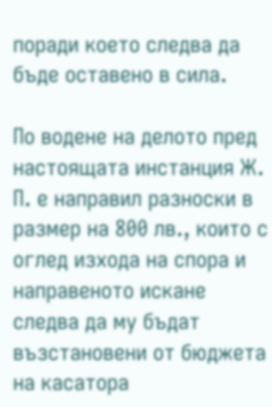поради което следва да бъде оставено в сила.

По водене на делото пред настоящата инстанция Ж. П. е направил разноски в размер на 800 лв., които с оглед изхода на спора и направеното искане следва да му бъдат възстановени от бюджета на касатора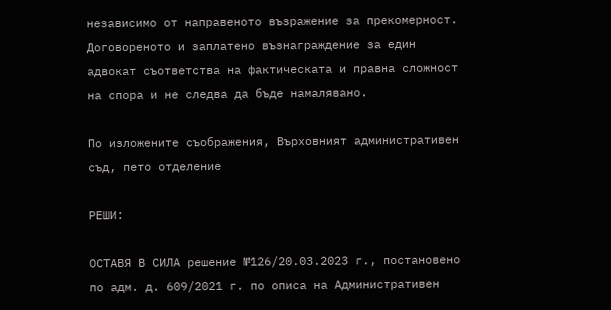независимо от направеното възражение за прекомерност. Договореното и заплатено възнаграждение за един адвокат съответства на фактическата и правна сложност на спора и не следва да бъде намалявано.

По изложените съображения, Върховният административен съд, пето отделение

РЕШИ:

ОСТАВЯ В СИЛА решение №126/20.03.2023 г., постановено по адм. д. 609/2021 г. по описа на Административен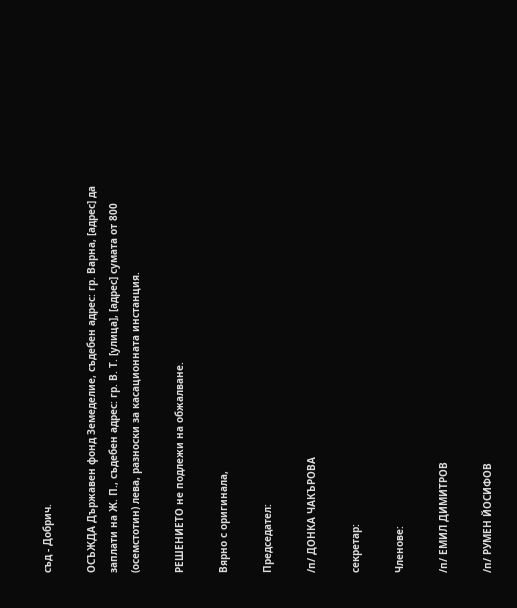съд - Добрич.

ОСЪЖДА Държавен фонд Земеделие, съдебен адрес: гр. Варна, [адрес] да заплати на Ж. П., съдебен адрес: гр. В. Т. [улица], [адрес] сумата от 800 (осемстотин) лева, разноски за касационната инстанция.

РЕШЕНИЕТО не подлежи на обжалване.

Вярно с оригинала,

Председател:

/п/ ДОНКА ЧАКЪРОВА

секретар:

Членове:

/п/ ЕМИЛ ДИМИТРОВ

/п/ РУМЕН ЙОСИФОВ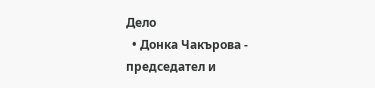Дело
  • Донка Чакърова - председател и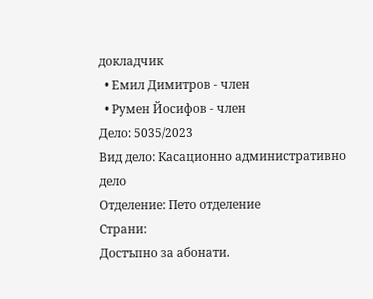докладчик
  • Емил Димитров - член
  • Румен Йосифов - член
Дело: 5035/2023
Вид дело: Касационно административно дело
Отделение: Пето отделение
Страни:
Достъпно за абонати.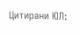Цитирани ЮЛ: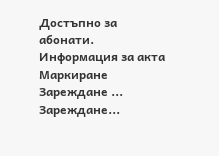Достъпно за абонати.
Информация за акта
Маркиране
Зареждане ...
Зареждане...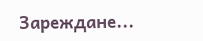Зареждане...